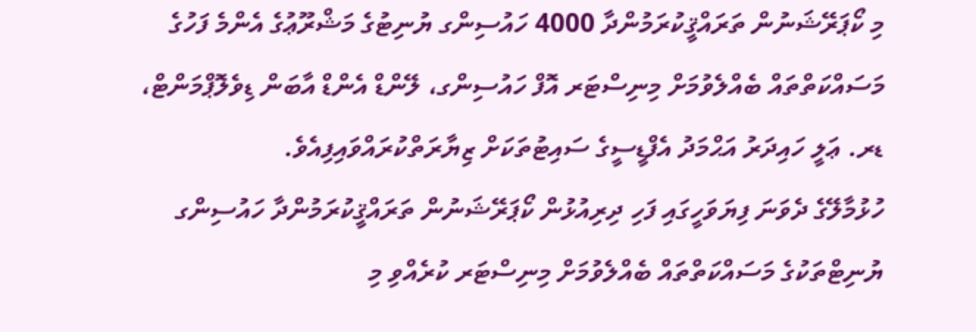މި ކޯޕަރޭޝަނުން ތަރައްޤީކުރަމުންދާ 4000 ހައުސިންގ ޔުނިޓުގެ މަޝްރޫޢުގެ އެންމެ ފަހުގެ މަސައްކަތްތައް ބެއްލެވުމަށް މިނިސްޓަރ އޮފް ހައުސިންގ، ލޭންޑް އެންޑް އާބަން ޑިވެލޮޕްމަންޓް، ޑރ. ޢަލީ ހައިދަރު އަޙްމަދު އެފްޑީސީގެ ސައިޓުތަކަށް ޒިޔާރަތްކުރައްވައިފިއެވެ.
ހުޅުމާލޭގެ ދެވަނަ ފިޔަވަހީގައި ފަހި ދިރިއުޅުން ކޯޕަރޭޝަނުން ތަރައްޤީކުރަމުންދާ ހައުސިންގ ޔުނިޓްތަކުގެ މަސައްކަތްތައް ބެއްލެވުމަށް މިނިސްޓަރ ކުރެއްވި މި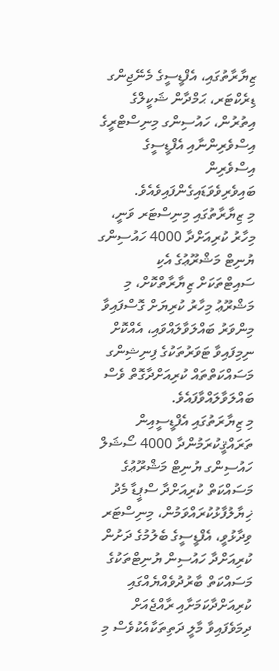ޒިޔާރާތުގައި، އެފްޑީސީގެ މެނޭޖިންގ ޑިރެކްޓަރ، ޙަމްދާން ޝަކީލްގެ އިތުރުން، ހައުސިންގ މިނިސްޓްރީގެ އިސްވެރިންނާއި އެފްޑީސީގެ އިސްވެރިން ބައިވެރިވެވަޑައިގެންފައިވެއެވެ.
މި ޒިޔާރާތުގައި މިނިސްޓަރ ވަނީ، މިހާރު ކުރިއަށްދާ 4000 ހައުސިންގ ޔުނިޓް މަޝްރޫޢުގެ އެކި ސައިޓްތަކަށް ޒިޔާރާތްކޮށް، މި މަޝްރޫޢު މިހާރު ކުރިޔަށް ގޮސްފައިވާ މިންވަރު ބައްލަވާލައްވައި، އެއްކޮށް ނިމިފައިވާ ޓަވަރުތަކުގެ ފިނިޝިންގ މަސައްކަތްތައް ކުރިއަށްދާގޮތް ވެސް ބައްލަވާލައްވާފައެވެ.
މި ޒިޔާރަތުގައި އެފްޑީސީއިން ތަރައްޤީކުރަމުންދާ 4000 ސޯޝަލް ހައުސިންގ ޔުނިޓް މަޝްރޫޢުގެ މަސައްކަތް ކުރިއަށްދާ ސްޕީޑާ މެދު ޚިޔާލުފާޅުކުރައްވަމުން، މިނިސްޓަރ ވިދާޅުވީ، އެފްޑީސީގެ ބެލުމުގެ ދަށުން ކުރިއަށްދާ ހައުސިން ޔުނިޓްތަކުގެ މަސައްކަތް ބާރުދުވެއްޔެއްގައި ކުރިއަށްދާކަމަށާއި ރާއްޖެއަށް ދިމަވެފައިވާ މާލީ ދަތިތަކާއެކުވެސް މި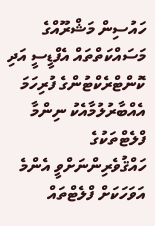ހައުސިން މަޝްރޫއްގެ މަސައްކަތްތައް އެފްޑީސީ އަދި ކޮންޓްރެކްޓުންގެ ފުރިހަމަ އެއްބާރުލުމާއެކު ނިންމާ ފްލެޓްތަކުގެ ހައްޤުވެރިންނަށްވީ އެންމެ އަވަހަކަށް ފްލެޓްތައް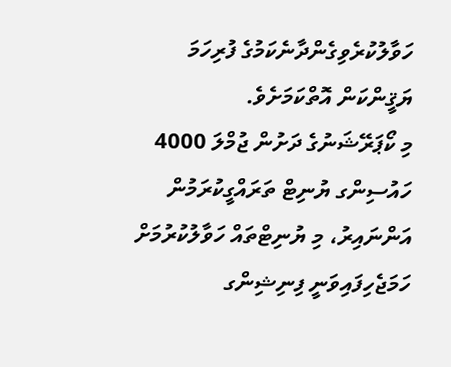ހަވާލުކުރެވިގެންދާނެކަމުގެ ފުރިހަމަ ޔަޤީންކަން އޮތްކަމަށެވެ.
މި ކޯޕަރޭޝަނުގެ ދަށުން ޖުމްލަ 4000 ހައުސިންގ ޔުނިޓް ތަރައްގީކުރަމުން އަންނައިރު، މި ޔުނިޓްތައް ހަވާލުކުރުމަށް ހަމަޖެހިފައިވަނީ ފިނިޝިންގ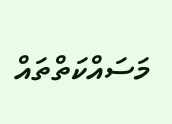މަސައްކަތްތައް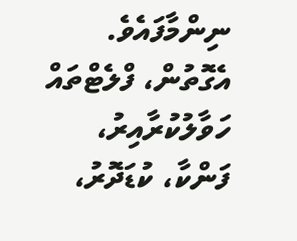ނިންމާފައެވެ. އެގޮތުން، ފްލެޓްތައް ހަވާލުކުރާއިރު، ފަންކާ، ކުޑަދޮރު،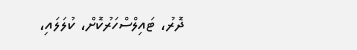ދޮރު، ޓައިލްސްހަރުކޮށް، ކުލަލައި،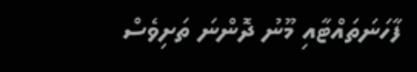ފާހަނަތައްޓާއި މޫނު ދޮންނަ ތަށިވެސް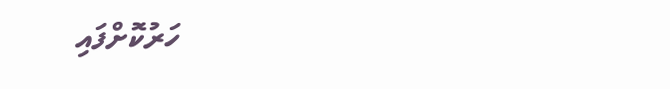ހަރުކޮށްފައި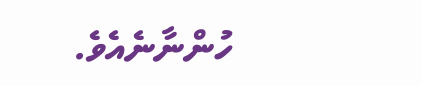ހުންނާނެއެވެ.